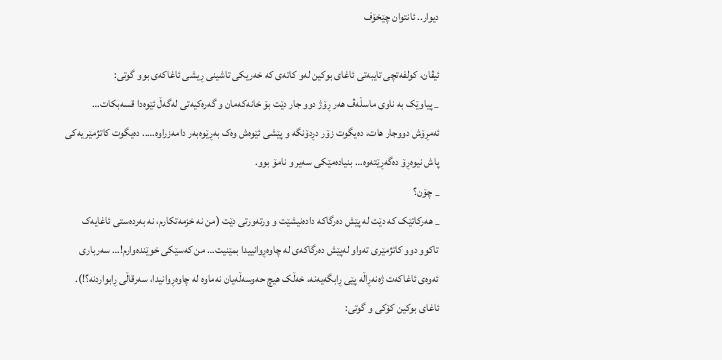دیوار.. ئانتوان چێخۆف

ئیڤان، کولفەتچی تایبەتی ئاغای بوکین لەو کاتەی کە خەریکی تاشینی ڕیشی ئاغاکەی بوو گوتی:
_ پیاوێک بە ناوی ماسڵەڤ هەر ڕۆژ دوو جار دێت بۆ خانەکەمان و گەرەکیەتی لەگەڵ ئێوەدا قسەبکات… ئەمڕۆش دووجار هات، دەیگوت زۆر دڕدۆنگە و پێشی ئێوەش وەک بەڕێوەبەر دامەزراوە….. دەیگوت کاتژمێر یەکی پاش نیوەڕۆ دەگەڕێتەوە… بنیادەمێکی سەیر و نامۆ بوو.
_ چۆن؟
_ هەرکاتێک کە دێت لە پێش دەرگاکە دادەنیشێت و ورتەورتی دێت (من نە خزمەتکارم، نە بەردەستی ئاغایەک تاکوو دوو کاتژمێری تەواو لەپێش دەرگاکەی لە چاوەڕوانییدا بمێنیت… من کەسێکی خوێندەوارم!… سەرباری ئەوەی ئاغاکەت ژەنەڕاڵە پێی ڕابگەیەنە، خەڵک هیچ ‌‌‌حەوسەڵەیان نەماوە لە چاوەڕوانیدا، سەرقاڵی ڕابواردنە؟!).
ئاغای بوکین کۆکی و گوتی: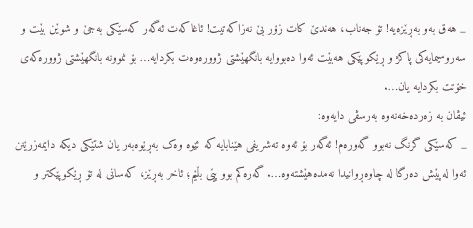_ هەق بەو بەڕێزەیە! تۆ جەناب، هەندێ کات زۆر بێ نەزاکەتیت! ئاغاکەت ئەگەر کەسێکی بەجێ و شوێن بێت و سەروسیمایەکی پاكژ و ڕێکوپێکی هەبێت ئەوا دەبووایە بانگهێشتی ژوورەوەت بکردایە… بۆ نموونە بانگهێشتی ژوورەکەی خۆتت بکردایە یان….
ئیڤان بە زەردەخەنەوە بەرسڤی دایەوە:
_ کەسێكی گرنگ نەبوو گەورەم! ئەگەر بۆ ئەوە تەشریفی ‌هێنابایە کە ئێوە وەک بەڕێوەبەر یان شتێکی دیکە دایمەزرێنن ئەوا لەپێش دەرگا لە چاوەڕوانیدا نەمدەهێشتەوە…. گەرەکم بوو پێی بڵێم؛ ئاخر بەڕێز، کەسانی لە تۆ ڕێکوپێکتر و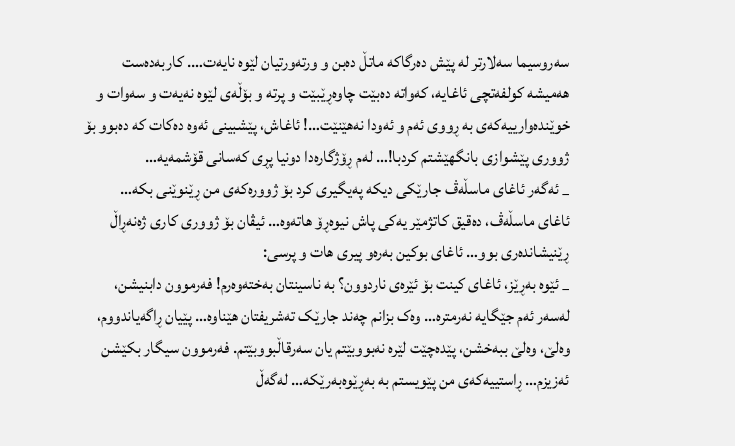سەروسیما سەلارتر لە پێش دەرگاکە ماتڵ دەبن و ورتەورتیان لێوە نایەت…. کاربەدەست هەمیشە کولفەتچی ئاغایە، کەواتە دەبێت چاوەڕێبێت و پرتە و بۆڵەی لێوە نەیەت و سەوات و خوێندەوارییەکەی بە ڕووی ئەم و ئەودا نە‌هێنێت…! ئاغاش، پێشبینی ئەوە دەکات کە دەبوو بۆ ژووری پێشوازی بانگهێشتم کردبا!… لەم ڕۆژگارەدا دونیا پڕی کەسانی قۆشمەیە…
_ ئەگەر ئاغای ماسڵەڤ جارێکی دیکە پەیگیری کرد بۆ ژوورەکەی من ڕێنوێنی بکە…
ئاغای ماسڵەڤ، دەقیق کاتژمێر یەکی پاش نیوەڕۆ هاتەوە… ئیڤان بۆ ژووری کاری ژەنەڕاڵ ڕێنیشاندەری بوو… ئاغای بوکین بەرەو پیری هات و پرسی:
_ ئێوە بەڕێز، ئاغای کینت بۆ ئێرەی ناردوون؟ بە ناسینتان بەختەوەرم! فەرموون دابنیشن، لەسەر ئەم جێگایە نەرمترە… وەک بزانم چەند جارێک تەشریفتان ‌هێناوە… پێیان ڕاگەیاندووم، وەلێ، وەلێ ببەخشن، پێدەچێت لێرە نەبووبێتم یان سەرقاڵبووبێتم. فەرموون سیگار بكێشن ئەزیزم… ڕاستییەکەی من پێویستم بە بەڕێوەبەرێکە… لەگەڵ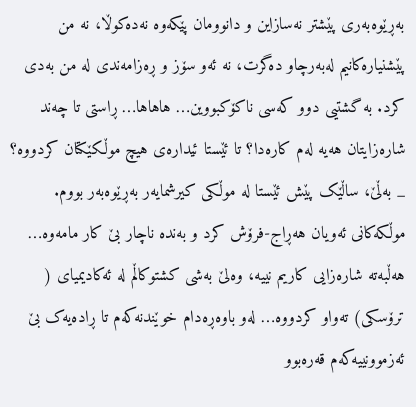بەڕێوەبەری پێشتر نەسازاین و دانوومان پێکەوە نەدەکوڵا، نە من پێشنیارەکانیم لەبەرچاو دەگرت، نە ئەو سۆز و ڕەزامەندی لە من بەدی کرد. بە گشتیی دوو کەسی ناکۆکبووین… هاهاها… ڕاستی تا چەند شارەزایتان هەیە لەم کارەدا؟ تا ئێستا ئیدارەی ‌هیچ موڵکێکتان کردووە؟
_ بەڵێ، ساڵێک پێش ئێستا لە موڵکی کیرشمایەر بەڕێوەبەر بووم. موڵکەکانی ئەویان هەڕاج-فرۆش کرد و بەندە ناچار بێ کار مامەوە… هەڵبەتە شارەزایی کاریم نییە، وەلێ بەشی کشتوکاڵم لە ئەکادیمیای ( ترۆسکی) تەواو کردووە… لەو باوەڕەدام خوێندنەکەم تا ڕادەیەک بێ ئەزموونییەکەم قەرەبوو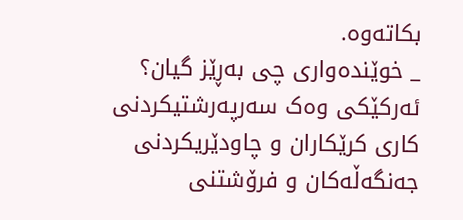بکاتەوە.
_ خوێندەواری چی بەڕێز گیان؟ ئەركێکی وەک سەرپەرشتیکردنی کاری کرێکاران و چاودێریکردنی جەنگەڵەکان و فرۆشتنی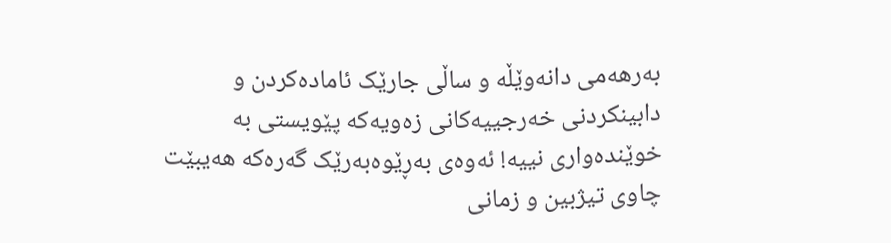بەرهەمی دانەوێڵە و ساڵی جارێک ئامادەکردن و دابینکردنی خەرجییەکانی زەویەکە پێویستی بە خوێندەواری نییە! ئەوەی بەڕێوەبەرێک گەرەکە هەیبێت چاوی تیژبین و زمانی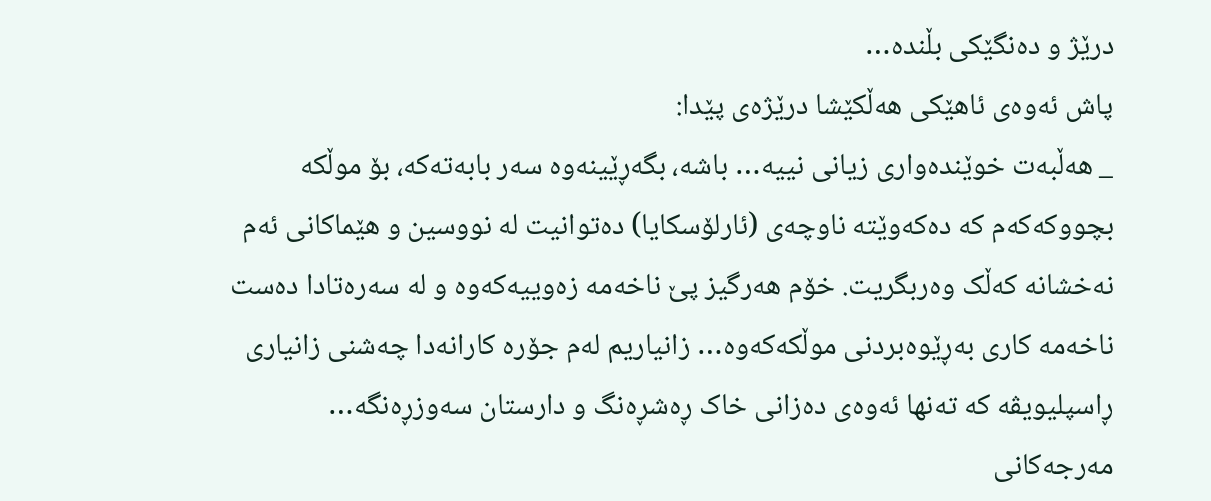درێژ و دەنگێکی بڵندە…
پاش ئەوەی ئا‌هێکی هەڵکێشا درێژەی پێدا:
_ هەڵبەت خوێندەواری زیانی نییە… باشە، بگەڕێینەوە سەر بابەتەکە، بۆ موڵکە بچووکەکەم کە دەکەوێتە ناوچەی (ئارلۆسکایا) دەتوانیت لە نووسین و هێماکانی ئەم نەخشانە کەڵک وەربگریت. خۆم هەرگیز پێ ناخەمە زەوییەکەوە و لە سەرەتادا دەست ناخەمە کاری بەڕێوەبردنی موڵکەکەوە… زانیاریم لەم جۆرە کارانەدا چەشنی زانیاری ڕاسپلیویڤە کە تەنها ئەوەی دەزانی خاک ڕەشڕەنگ و دارستان سەوزڕەنگە… مەرجەکانی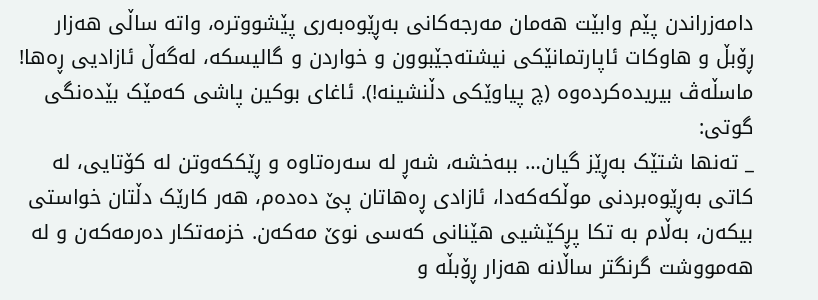دامەزراندن پێم وابێت هەمان مەرجەکانی بەڕێوەبەری پێشووترە، واتە ساڵی هەزار ڕۆبڵ و هاوکات ئاپارتمانێکی نیشتەجێبوون و خواردن و گالیسکە، لەگەڵ ئازادیی ڕەها!
ماسڵەڤ بیریدەکردەوە (چ پیاوێکی دڵنشینە!). ئاغای بوکین پاشی کەمێک بێدەنگی گوتی:
_ تەنها شتێک بەڕێز گیان… ببەخشە، شەڕ لە سەرەتاوە و ڕێککەوتن لە کۆتایی، لە کاتی بەڕێوەبردنی موڵکەکەدا، ئازادی ڕەهاتان پێ دەدەم، هەر کارێک دڵتان خواستی بیکەن، بەڵام بە تکا پڕکێشیی هێنانی کەسی نوێ مەکەن. خزمەتکار دەرمەکەن و لە هەمووشت گرنگتر ساڵانە هەزار ڕۆبڵە و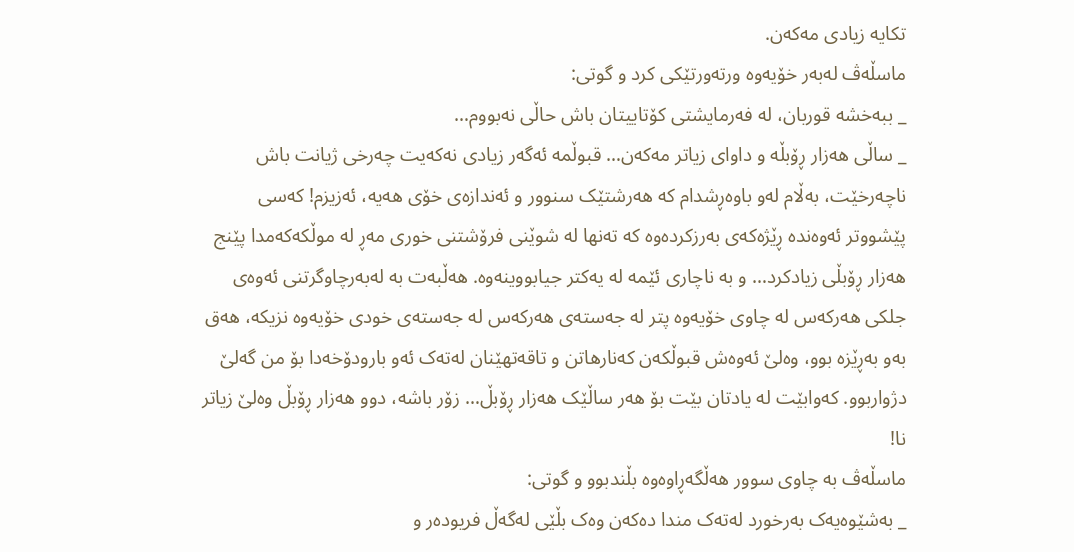تکایە زیادی مەکەن.
ماسڵەڤ لەبەر خۆیەوە ورتەورتێکی کرد و گوتی:
_ ببەخشە قوربان، لە فەرمایشتی کۆتاییتان باش حاڵی نەبووم…
_ ساڵی هەزار ڕۆبڵە و داوای زیاتر مەکەن… قبوڵمە ئەگەر زیادی نەکەیت چەرخی ژیانت باش ناچەرخێت، بەڵام لەو باوەڕشدام کە هەرشتێک سنوور و ئەندازەی خۆی هەیە، ئەزیزم! کەسی پێشووتر ئەوەندە ڕێژەکەی بەرزکردەوە کە تەنها لە شوێنی فرۆشتنی خوری مەڕ لە موڵکەکەمدا پێنج هەزار ڕۆبڵی زیادکرد… و بە ناچاری ئێمە لە یەکتر جیابووینەوە. هەڵبەت بە لەبەرچاوگرتنی ئەوەی جلکی هەرکەس لە چاوی خۆیەوە پتر لە جەستەی هەرکەس لە جەستەی خودی خۆیەوە نزیکە، هەق بەو بەڕێزە بوو، وەلێ ئەوەش قبوڵکەن کەنارهاتن و تاقەتهێنان لەتەک ئەو بارودۆخەدا بۆ من گەلێ دژواربوو. کەوابێت لە یادتان بێت بۆ هەر ساڵێک هەزار ڕۆبڵ… زۆر باشە، دوو هەزار ڕۆبڵ وەلێ زیاتر نا!
ماسڵەڤ بە چاوی سوور هەڵگەڕاوەوە بڵندبوو و گوتی:
_ بەشێوەیەک بەرخورد لەتەک مندا دەکەن وەک بڵێی لەگەڵ فریودەر و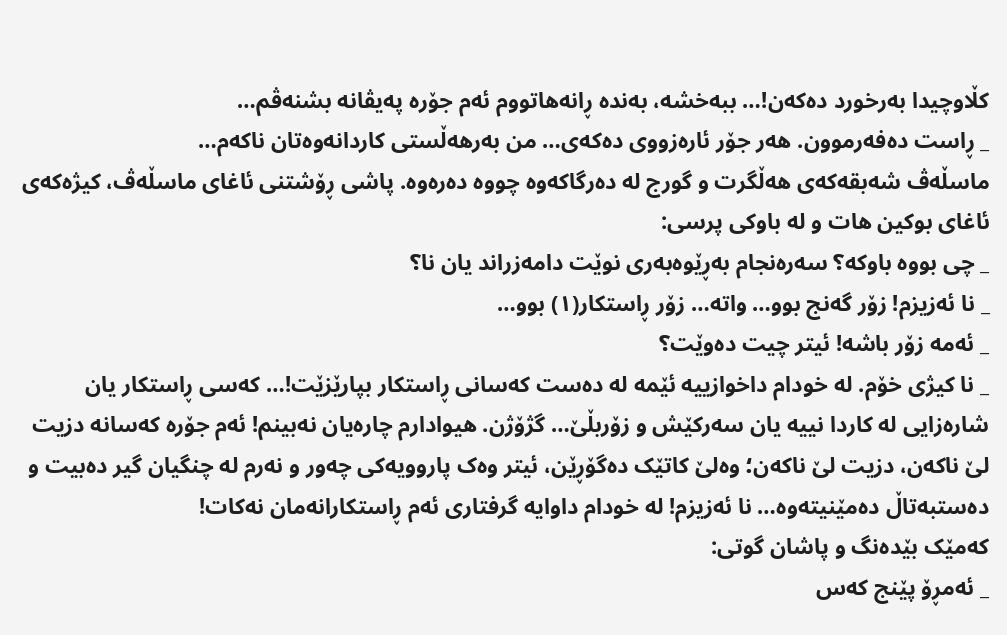کڵاوچیدا بەرخورد دەکەن!… ببەخشە، بەندە ڕانەهاتووم ئەم جۆرە پەیڤانە بشنەڤم…
_ ڕاست دەفەرموون. هەر جۆر ئارەزووی دەکەی… من بەرهەڵستی کاردانەوەتان ناکەم…
ماسڵەڤ شەبقەکەی هەڵگرت و گورج لە دەرگاکەوە چووە دەرەوە. پاشی ڕۆشتنی ئاغای ماسڵەڤ، کیژەکەی ئاغای بوکین هات و لە باوکی پرسی:
_ چی بووە باوکە؟ سەرەنجام بەڕێوەبەری نوێت دامەزراند یان نا؟
_ نا ئەزیزم! زۆر گەنج بوو… واتە… زۆر ڕاستکار(١) بوو…
_ ئەمە زۆر باشە! ئیتر چیت دەوێت؟
_ نا کیژی خۆم. لە خودام داخوازییە ئێمە لە دەست کەسانی ڕاستکار بپارێزێت!… کەسی ڕاستکار یان شارەزایی لە کاردا نییە یان سەرکێش و زۆربڵێ… گژۆژن. هیوادارم چارەیان نەبینم! ئەم جۆرە کەسانە دزیت لێ ناکەن، دزیت لێ ناکەن؛ وەلێ کاتێک دەگۆڕێن، ئیتر وەک پاروویەکی چەور و نەرم لە چنگیان گیر دەبیت و دەستبەتاڵ دەمێنیتەوە… نا ئەزیزم! لە خودام داوایە گرفتاری ئەم ڕاستکارانەمان نەکات!
کەمێک بێدەنگ و پاشان گوتی:
_ ئەمڕۆ پێنج کەس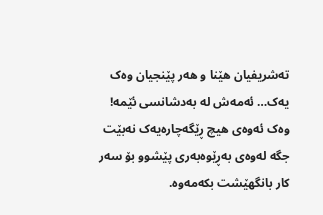تەشریفیان هێنا و هەر پێنجیان وەک یەک… ئەمەش لە بەدشانسی ئێمە! وەک ئەوەی هیچ ڕێگەچارەیەک نەبێت جگە لەوەی بەڕێوەبەری پێشوو بۆ سەر کار بانگهێشت بکەمەوە.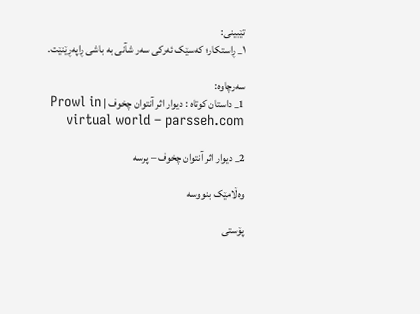تێبینی:
١_ ڕاستکار؛ کەسێک ئەرکی سەر شآنی بە باشی ڕاپەڕێنێت.

سەرچاوە:
1_ داستان کوتاه : ديوار اثر آنتوان چخوف | Prowl in virtual world – parsseh.com

2_ ديوار اثر آنتوان چخوف – پرسه

وەڵامێک بنووسە

پۆستی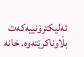ئەلیکترۆنییەکەت بڵاوناکرێتەوە. خانە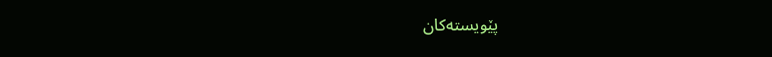پێویستەکان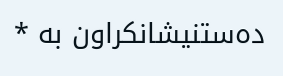دەستنیشانکراون بە *